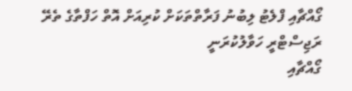ގޯއްޗާއި ފްލެޓު ލިބުނު ފަރާތްތަކަށް ކުރިއަށް އޮތް ހަފްތާގެ ތެރޭ ރަޖިސްޓްރީ ހަވާލުކުރަނީ
ގޯއްޗާއި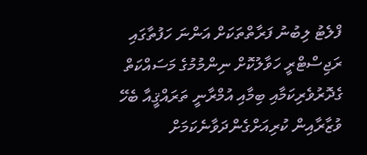ފްލެޓު ލިބުނު ފަރާތްތަކަށް އަންނަ ހަފުތާގައި ރަޖިސްޓްރީ ހަވާލުކޮށް ނިންމުމުގެ މަސައްކަތް ގެދޮރުވެރިކަމާއި ބިމާއި އުމްރާނީ ތަރައްޤީއާ ބެހޭ ވުޒާރާއިން ކުރިއަށްގެންދަވާނެކަމަށް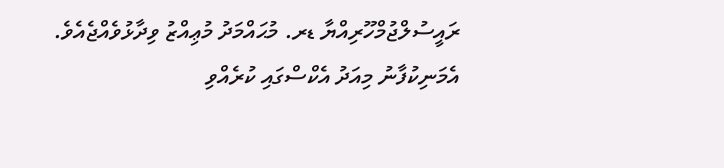ރައީސުލްޖުމްހޫރިއްޔާ ޑރ. މުޙައްމަދު މުޢިއްޒު ވިދާޅުވެއްޖެއެވެ.
އެމަނިކުފާނު މިއަދު އެކްސްގައި ކުރެއްވި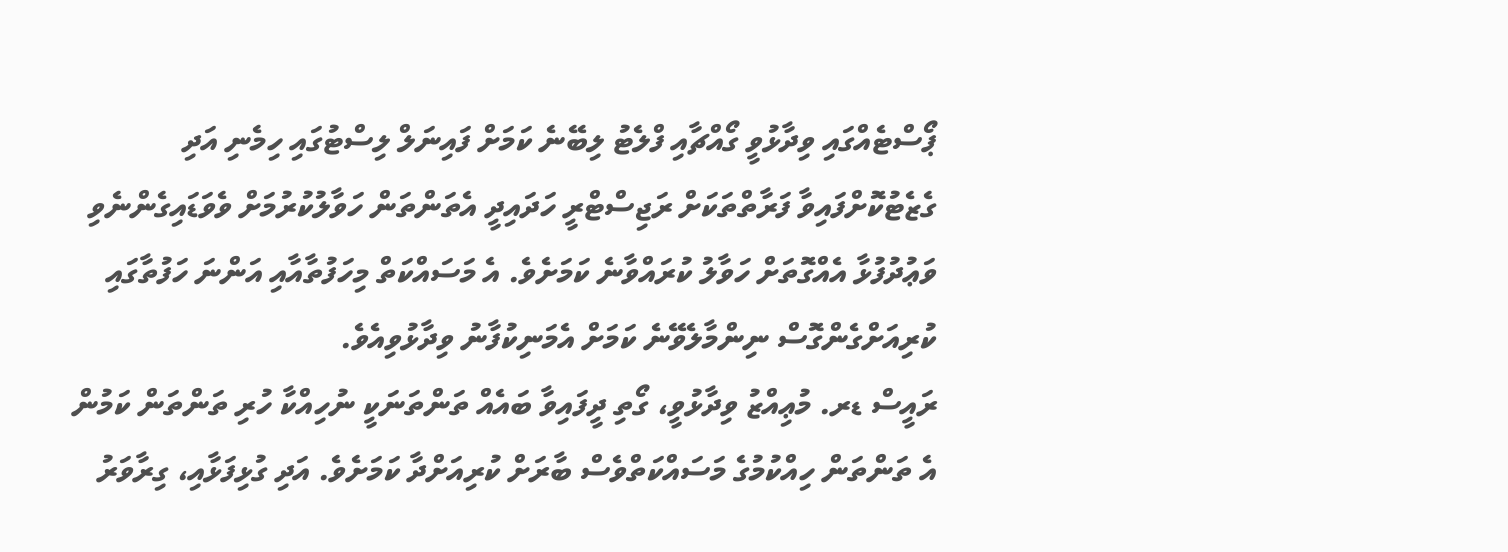ޕޯސްޓެއްގައި ވިދާޅުވީ ގޯއްޗާއި ފްލެޓު ލިބޭނެ ކަމަށް ފައިނަލް ލިސްޓުގައި ހިމެނި އަދި ގެޒެޓުކޮށްފައިވާ ފަރާތްތަކަށް ރަޖިސްޓްރީ ހަދައިދީ އެތަންތަން ހަވާލުކުރުމަށް ވެވަޑައިގެންނެވި ވަޢުދުފުޅާ އެއްގޮތަށް ހަވާލު ކުރައްވާނެ ކަމަށެވެ. އެ މަސައްކަތް މިހަފުތާއާއި އަންނަ ހަފުތާގައި ކުރިއަށްގެންގޮސް ނިންމާލެވޭނެ ކަމަށް އެމަނިކުފާނު ވިދާޅުވިއެވެ.
ރައީސް ޑރ. މުޢިއްޒު ވިދާޅުވީ، ގޯތި ދީފައިވާ ބައެއް ތަންތަނަކީ ނުހިއްކާ ހުރި ތަންތަން ކަމުން އެ ތަންތަން ހިއްކުމުގެ މަސައްކަތްވެސް ބާރަށް ކުރިއަށްދާ ކަމަށެވެ. އަދި ގުޅިފަޅާއި، ގިރާވަރު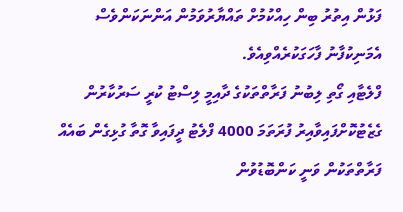ފަޅުން އިތުރު ބިން ހިއްކުމުށް ތައްޔާރުވަމުން އަންނަކަންވެސް އެމަނިކުފާނު ފާހަގަކުރެއްވިއެވެ.
ފްލެޓާއި ގޯތި ލިބުނު ފަރާތްތަކުގެ ދާއިމީ ލިސްޓު ކުރީ ސަރުކާރުން ގެޒެޓުކޮށްފައިވާއިރު ފުރަތަމަ 4000 ފްލެޓު ދީފައިވާ ގޮތާ ގުޅިގެން ބައެއް ފަރާތްތަކުން ވަނީ ކަންބޮޑުވުން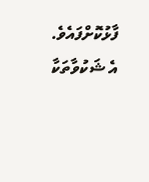ފާޅުކޮށްފައެވެ. އެ ޝަކުވާތަކާ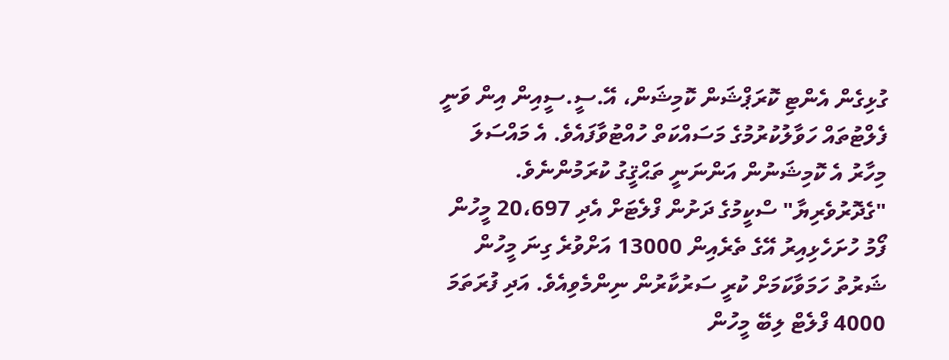ގުޅިގެން އެންޓި ކޮރަޕްޝަން ކޮމިޝަން، އޭ.ސީ.ސީއިން އިން ވަނީ ފެލްޓުތައް ހަވާލުކުރުމުގެ މަސައްކަތް ހުއްޓުވާފައެވެ. އެ މައްސަލަ މިހާރު އެ ކޮމިޝަނުން އަންނަނީ ތަޙްޤީގު ކުރަމުންނެވެ.
"ގެދޮރުވެރިޔާ" ސްކީމުގެ ދަށުން ފްލެޓަށް އެދި 20،697 މީހުން ފޯމު ހުށަހެޅިއިރު އޭގެ ތެރެއިން 13000 އަށްވުރެ ގިނަ މީހުން ޝަރުތު ހަމަވާކަމަށް ކުރީ ސަރުކާރުން ނިންމެވިއެވެ. އަދި ފުރަތަމަ 4000 ފްލެޓް ލިބޭ މީހުން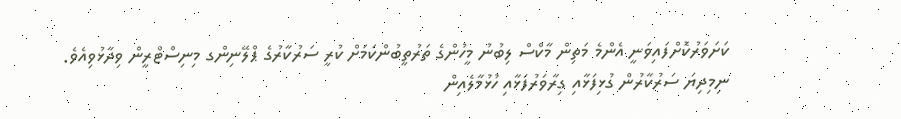ކަށަވަރުކޮށްފައިވަނީ އެންމެ މަތިން މާކްސް ލިބުނު މީހުންގެ ތަރުތީބުންކަމަށް ކުރީ ސަރުކާރުގެ ޕްލޭނިންގ މިނިސްޓްރީން ވިދާޅުވިއެވެ.
ނިމިދިޔަ ސަރުކާރުން ގުޅިފަޅާއި ގިރާވަރުފަޅާއި ހުޅުމާލެއިން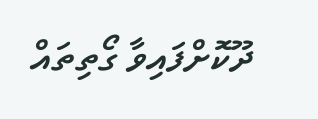ދޫކޮށްފައިވާ ގޯތިތައް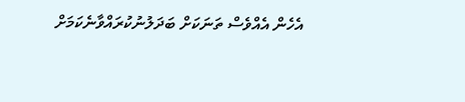އެހެން އެއްވެސް ތަނަކަށް ބަދަލުނުކުރައްވާނެކަމަށް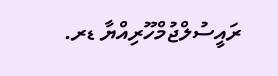ރައީސުލްޖުމްހޫރިއްޔާ ޑރ.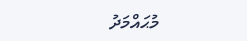މުޙައްމަދު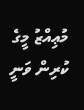މުޢިއްޒު މީގެ ކުރިން ވަނީ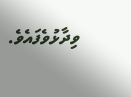ވިދާޅުވެފައެވެ.